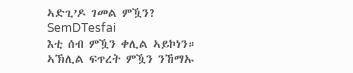ኣድጊ’ዶ ገመል ምዃን? SemDTesfai
እቲ ሰብ ምዃን ቀሊል ኣይኮነን። ኣኽሊል ፍጥረት ምዃን ንኸማኡ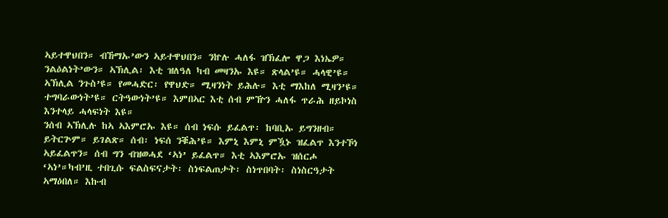ኣይተዋህበን። ብኸማኡ’ውን ኣይተዋህበን። ንኵሉ ሓለፋ ዝኽፈሎ ዋጋ እነኤዎ። ንልዕልነት’ውን። ኣኽሊል፡ እቲ ዝለዓለ ካብ መዛንኡ እዩ። ጽላል’ዩ። ሓላዊ’ዩ። ኣኽሊል ንጉስ’ዩ። የመሓድር፡ የዋህድ። ሚዛንነት ይሕሉ። እቲ ማእከለ ሚዛን’ዩ። ተግባራውነት’ዩ። ርትዓውነት’ዩ። እምበኣር እቲ ሰብ ምዅን ሓለፋ ጥራሕ ዘይኮነስ እንተላይ ሓላፍነት እዩ።
ንሰብ ኣኽሊሉ ከኣ ኣእምሮኡ እዩ። ሰብ ነፍሱ ይፈልጥ፡ ከባቢኡ ይግንዘብ። ይትርጕም። ይገልጽ። ሰብ፡ ነፍሰ ንቑሕ’ዩ። እምኒ እምኒ ምዃኑ ዝፈልጥ እንተኾነ ኣይፈልጥን። ሰብ ግን ብዝወሓደ ‘ኣነ’ ይፈልጥ። እቲ ኣእምሮኡ ዝሰርሖ ‘ኣነ’።ካብ’ዚ ተበጊሱ ፍልስፍናታት፡ ስነፍልጠታት፡ ስነጥበባት፡ ስነስርዓታት ኣማዕበለ። እኩብ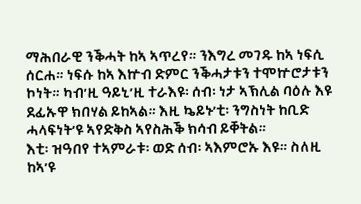ማሕበራዊ ንቕሓት ከኣ ኣጥረየ። ንእግረ መገዱ ከኣ ነፍሲ ሰርሐ። ነፍሱ ከኣ እኵብ ድምር ንቕሓታቱን ተሞኵሮታቱን ኮነት። ካብ’ዚ ዓይኒ’ዚ ተራእዩ፡ ሰብ፡ ነታ ኣኽሊል ባዕሉ እዩ ደፊኡዋ ክበሃል ይከኣል። እዚ ኴይኑ’ቲ፡ ንግስነት ከቢድ ሓላፍነት’ዩ ኣየድቅስ ኣየስሕቕ ክሳብ ይቐትል።
እቲ፡ ዝዓበየ ተኣምራቱ፡ ወድ ሰብ፡ ኣእምሮኡ እዩ። ስለዚ ከኣ’ዩ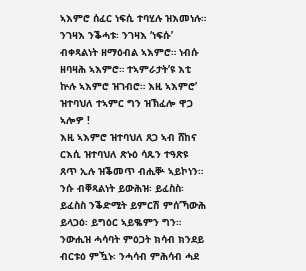ኣእምሮ ሰፈር ነፍሲ ተባሂሉ ዝእመነሉ። ንገዛእ ንቕሓቱ፡ ንገዛእ ‘ነፍሱ’ ብቀጻልነት ዘማዕብል ኣእምሮ። ነብሱ ዘባዛሕ ኣእምሮ። ተኣምራታት’ዩ እቲ ኵሉ ኣእምሮ ዝገብሮ። እዚ ኣእምሮ’ ዝተባህለ ተኣምር ግን ዝኽፈሎ ዋጋ ኣሎዎ !
እዚ ኣእምሮ ዝተባህለ ጸጋ ኣብ ሸከና ርእሲ ዝተባህለ ጽኑዕ ሳጹን ተዓጽዩ ጸጥ ኢሉ ዝቕመጥ ብሒቝ ኣይኮነን። ንሱ ብቐጻልነት ይውሕዝ፡ ይፈስስ፡ ይፈስስ ንቕድሚት ይምርሽ ምሰ’ኻውሕ ይላጋዕ፡ ይግዕር ኣይቈምን ግን። ንውሒዝ ሓሳባት ምዕጋት ክሳብ ክንደይ ብርቱዕ ምዃኑ፡ ንሓሳብ ምሕሳብ ሓደ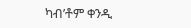ካብ’ቶም ቀንዲ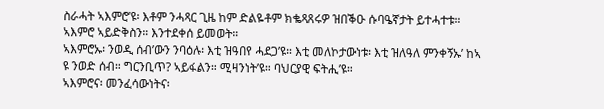ስራሓት ኣእምሮ’ዩ፡ እቶም ንሓጻር ጊዜ ከም ድልዬቶም ክቈጻጸሩዎ ዝበቕዑ ሱባዔኛታት ይተሓተቱ። ኣእምሮ ኣይድቅስን። እንተደቀሰ ይመወት።
ኣእምሮኡ፡ ንወዲ ሰብ’ውን ንባዕሉ፡ እቲ ዝዓበየ ሓደጋ’ዩ። እቲ መለኮታውነቱ፡ እቲ ዝለዓለ ምንቀኝኡ’ ከኣ ዩ ንወድ ሰብ። ግርንቢጥ? ኣይፋልን። ሚዛንነት’ዩ። ባህርያዊ ፍትሒ’ዩ።
ኣእምሮና፡ መንፈሳውነትና፡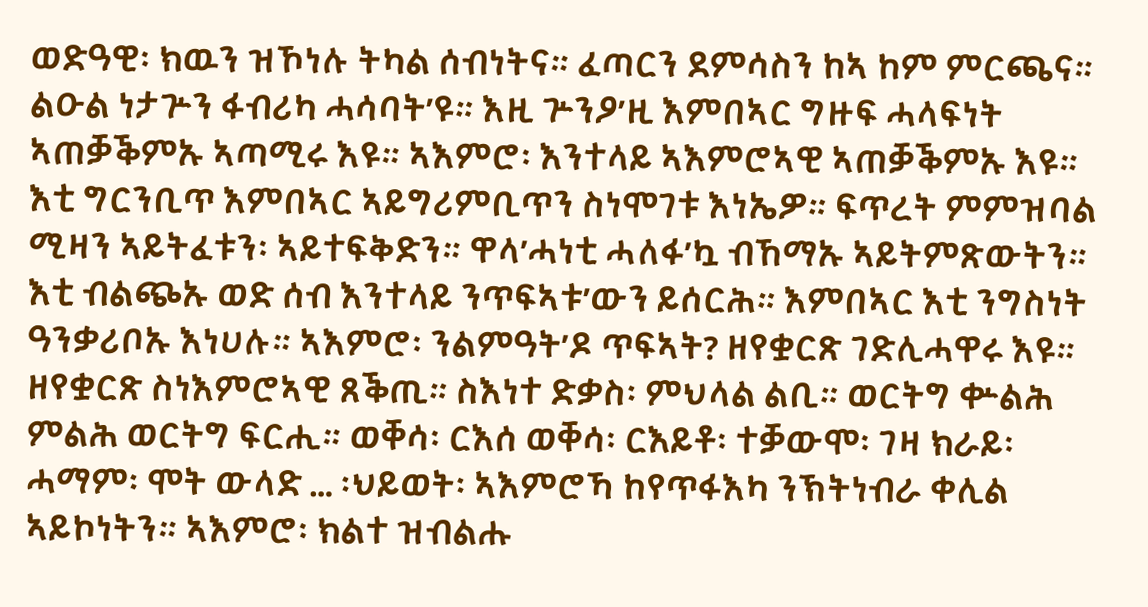ወድዓዊ፡ ክዉን ዝኾነሉ ትካል ሰብነትና። ፈጣርን ደምሳስን ከኣ ከም ምርጫና። ልዑል ነታጕን ፋብሪካ ሓሳባት’ዩ። እዚ ጕንዖ’ዚ እምበኣር ግዙፍ ሓላፍነት ኣጠቓቕምኡ ኣጣሚሩ እዩ። ኣእምሮ፡ እንተላይ ኣእምሮኣዊ ኣጠቓቕምኡ እዩ።
እቲ ግርንቢጥ እምበኣር ኣይግሪምቢጥን ስነሞገቱ እነኤዎ። ፍጥረት ምምዝባል ሚዛን ኣይትፈቱን፡ ኣይተፍቅድን። ዋላ’ሓነቲ ሓለፋ’ኳ ብኸማኡ ኣይትምጽውትን። እቲ ብልጭኡ ወድ ሰብ እንተላይ ንጥፍኣቱ’ውን ይሰርሕ። እምበኣር እቲ ንግስነት ዓንቃሪቦኡ እነሀሉ። ኣእምሮ፡ ንልምዓት’ዶ ጥፍኣት? ዘየቋርጽ ገድሊሓዋሩ እዩ። ዘየቋርጽ ስነእምሮኣዊ ጸቕጢ። ስእነተ ድቃስ፡ ምህላል ልቢ። ወርትግ ቍልሕ ምልሕ ወርትግ ፍርሒ። ወቐሳ፡ ርእሰ ወቐሳ፡ ርእይቶ፡ ተቓውሞ፡ ገዛ ክራይ፡ ሓማም፡ ሞት ውላድ … ፡ህይወት፡ ኣእምሮኻ ከየጥፋእካ ንኽትነብራ ቀሊል ኣይኮነትን። ኣእምሮ፡ ክልተ ዝብልሑ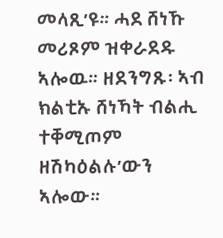መላጺ’ዩ። ሓደ ሸነኹ መሪጾም ዝቀራደዱ ኣሎዉ። ዘደንግጹ፡ ኣብ ክልቲኡ ሸነኻት ብልሒ ተቐሚጦም ዘሽካዕልሉ’ውን ኣሎው።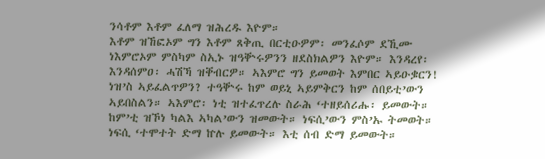ንሳቶም እቶም ፈለማ ዝሕረዱ እዮም።
እቶም ዝኸፎኦም ግን እቶም ጸቅጢ በርቲዑዎም፡ መንፈሶም ደኺሙ ነእምሮኦም ምስካም ስኢኑ ዝዓቝሩዎንን ዘደስክልዎን እዮም። እንዳረየ፡ እንዳሰምዐ፡ ሓሽኻ ዝቐብርዎ። ኣእምሮ ግን ይመወት እምበር ኣይዑቌርን! ነዝ’ስ ኣይፈልጥዎን? ተዓቝሩ ከም ወይኒ ኣይምቅርን ከም ሰበይቲ’ውን ኣይበስልን። ኣእምሮ፡ ነቲ ዝተፈጥረሉ ስራሕ ‘ተዘይሰሪሑ፡ ይመውት። ከም’ቲ ዝኾነ ካልእ ኣካል’ውን ዝመውት። ነፍሲ’ውን ምስ’ኡ ትመወት። ነፍሲ ‘ተሞተት ድማ ኵሉ ይመውት። እቲ ሰብ ድማ ይመውት።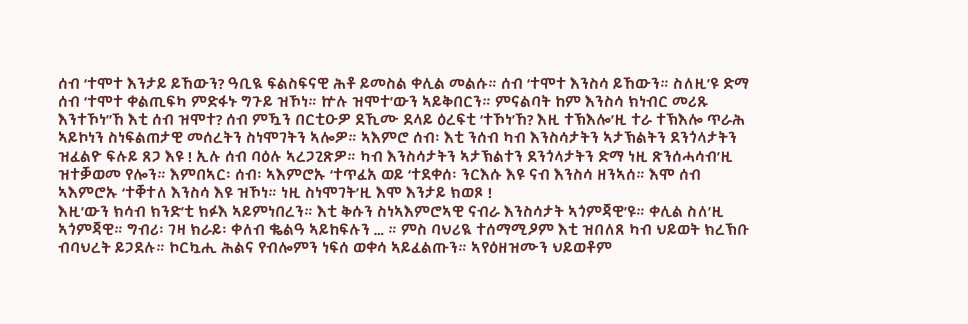ሰብ ‘ተሞተ እንታይ ይኸውን? ዓቢዪ ፍልስፍናዊ ሕቶ ይመስል ቀሊል መልሱ። ሰብ ‘ተሞተ እንስሳ ይኸውን። ስለዚ’ዩ ድማ ሰብ ‘ተሞተ ቀልጢፍካ ምድፋኑ ግጉይ ዝኾነ። ኵሉ ዝሞተ’ውን ኣይቅበርን። ምናልባት ከም እንስሳ ክነብር መሪጹ እንተኾነ”ኸ እቲ ሰብ ዝሞተ? ሰብ ምዃን በርቲዑዎ ደኺሙ ደላይ ዕረፍቲ ‘ተኾነ’ኸ? እዚ ተኽእሎ’ዚ ተራ ተኽእሎ ጥራሕ ኣይኮነን ስነፍልጠታዊ መሰረትን ስነሞገትን ኣሎዎ። ኣእምሮ ሰብ፡ እቲ ንሰብ ካብ እንስሳታትን ኣታኽልትን ደንጎላታትን ዝፈልዮ ፍሉይ ጸጋ እዩ ! ኢሉ ሰብ ባዕሉ ኣረጋጊጽዎ። ካብ እንስሳታትን ኣታኽልተን ደንጎላታትን ድማ ነዚ ጽንሰሓሳብ’ዚ ዝተቓወመ የሎን። እምበኣር፡ ሰብ፡ ኣእምሮኡ ‘ተጥፈአ ወይ ‘ተደቀሰ፡ ንርእሱ እዩ ናብ እንስሳ ዘንኣሰ። እሞ ሰብ ኣእምሮኡ ‘ተቐተለ እንስሳ እዩ ዝኾነ። ነዚ ስነሞገት’ዚ እሞ እንታይ ክወጾ !
እዚ’ውን ክሳብ ክንድ’ቲ ክፉእ ኣይምነበረን። እቲ ቅሱን ስነኣእምሮኣዊ ናብራ እንስሳታት ኣጎምጃዊ’ዩ። ቀሊል ስለ’ዚ ኣጎምጃዊ። ግብሪ፡ ገዛ ክራይ፡ ቀለብ ቈልዓ ኣይከፍሉን … ። ምስ ባህሪዪ ተሰማሚዖም እቲ ዝበለጸ ካብ ህይወት ክረኽቡ ብባህረት ይጋደሉ። ኮርኳሒ ሕልና የብሎምን ነፍሰ ወቀሳ ኣይፈልጡን። ኣየዕዘዝሙን ህይወቶም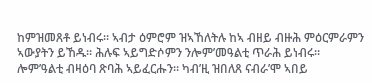ከምዝመጸቶ ይነብሩ። ኣብታ ዕምሮም ዝኣኸለትሉ ከኣ ብዘይ ብዙሕ ምዕርምራምን ኣውያትን ይኸዱ። ሕሉፍ ኣይግድሶምን ንሎም’መዓልቲ ጥራሕ ይነብሩ። ሎም’ዓልቲ ብዛዕባ ጽባሕ ኣይፈርሑን። ካብ’ዚ ዝበለጸ ናብራ’ሞ ኣበይ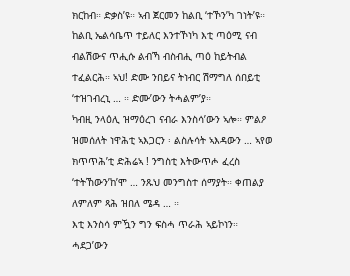ክርከብ። ድቃስ’ዩ። ኣብ ጀርመን ከልቢ ‘ተኾን’ካ ገነት’ዩ። ከልቢ ኤልሳቤጥ ተይለር እንተኾነካ እቲ ጣዕሚ ናብ ብልሽውና ጥሒሱ ልብኻ ብስብሒ ጣዕ ከይትብል ተፈልርሕ። ኣህ! ድሙ ንበይና ትነብር ሽማግለ ሰበይቲ ‘ተዝገብረኒ … ። ድሙ’ውን ትሓልም’ያ።
ካብዚ ንላዕሊ ዝማዕረገ ናብራ እንስሳ’ውን ኣሎ። ምልዖ ዝመሰለት ነዋሕቲ ኣእጋርን ፡ ልስሉሳት ኣእዳውን … ኣየወ ክጥጥሕ’ቲ ድሕሬኣ ! ንግስቲ እትውጥሖ ፈረስ ‘ተትኸውን’ከ’ሞ … ንጹህ መንግስተ ሰማያት። ቀጠልያ ለምለም ጻሕ ዝበለ ሜዳ … ።
እቲ እንስሳ ምዃን ግን ፍስሓ ጥራሕ ኣይኮነን። ሓደጋ’ውን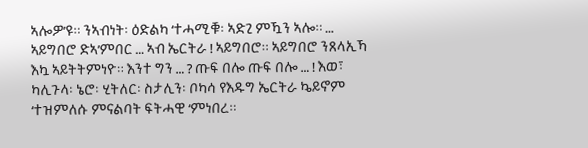ኣሎዎ’ዩ። ንኣብነት፡ ዕድልካ ‘ተሓሚቑ፡ ኣድጊ ምዃን ኣሎ። … ኣይግበሮ ድኣ’ምበር … ኣብ ኤርትራ ! ኣይግበሮ። ኣይግበሮ ንጸላኢኻ እኳ ኣይትትምነዮ። እንተ ግን … ? ጡፍ በሎ ጡፍ በሎ … ! እወ፣ ካሊጉላ፡ ኔሮ፡ ሂትለር፡ ስታሊን፡ ቦካሳ የእዱግ ኤርትራ ኴይኖም ‘ተዝምለሱ ምናልባት ፍትሓዊ ‘ምነበረ።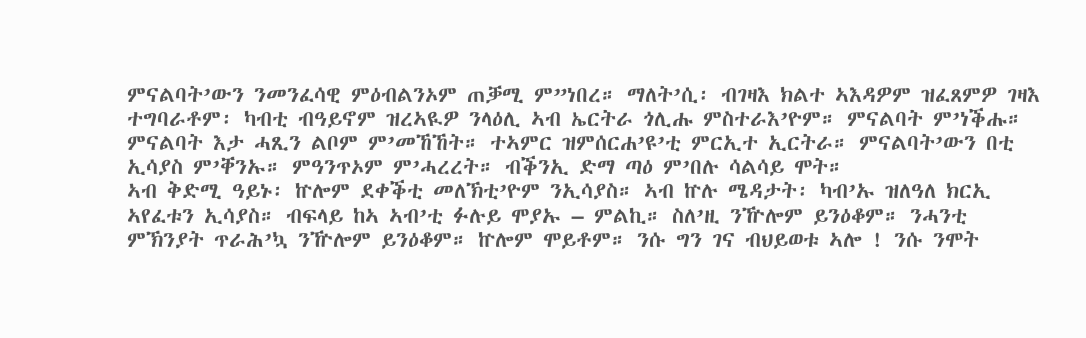ምናልባት’ውን ንመንፈሳዊ ምዕብልንኦም ጠቓሚ ም”ነበረ። ማለት’ሲ፡ ብገዛእ ክልተ ኣእዳዎም ዝፈጸምዎ ገዛእ ተግባራቶም፡ ካብቲ ብዓይኖም ዝረኣዪዎ ንላዕሊ ኣብ ኤርትራ ጎሊሑ ምስተራእ’ዮም። ምናልባት ም’ነቕሑ። ምናልባት እታ ሓጺን ልቦም ም’መኸኸት። ተኣምር ዝምሰርሐ’ዩ’ቲ ምርኢተ ኢርትራ። ምናልባት’ውን በቲ ኢሳያስ ም’ቐንኡ። ምዓንጥኦም ም’ሓረረት። ብቕንኢ ድማ ጣዕ ም’በሉ ሳልሳይ ሞት።
ኣብ ቅድሚ ዓይኑ፡ ኵሎም ደቀቕቲ መለኽቲ’ዮም ንኢሳያስ። ኣብ ኵሉ ሜዳታት፡ ካብ’ኡ ዝለዓለ ክርኢ ኣየፈቱን ኢሳያስ። ብፍላይ ከኣ ኣብ’ቲ ፉሉይ ሞያኡ – ምልኪ። ስለ’ዚ ንዅሎም ይንዕቆም። ንሓንቲ ምኽንያት ጥራሕ’ኳ ንዅሎም ይንዕቆም። ኵሎም ሞይቶም። ንሱ ግን ገና ብህይወቱ ኣሎ ! ንሱ ንሞት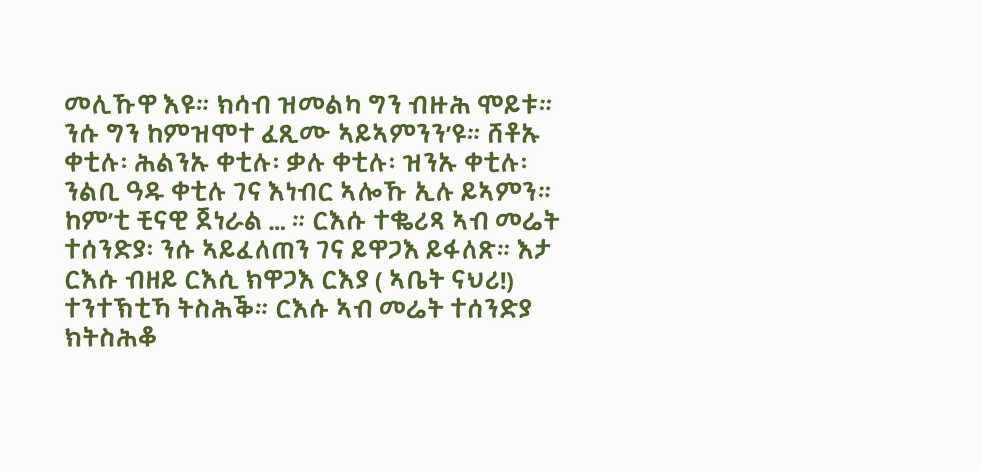መሊኹዋ እዩ። ክሳብ ዝመልካ ግን ብዙሕ ሞይቱ። ንሱ ግን ከምዝሞተ ፈጺሙ ኣይኣምንን’ዩ። ሸቶኡ ቀቲሉ፡ ሕልንኡ ቀቲሉ፡ ቃሉ ቀቲሉ፡ ዝንኡ ቀቲሉ፡ ንልቢ ዓዱ ቀቲሉ ገና እነብር ኣሎኹ ኢሉ ይኣምን። ከም’ቲ ቺናዊ ጀነራል … ። ርእሱ ተቈሪጻ ኣብ መሬት ተሰንድያ፡ ንሱ ኣይፈለጠን ገና ይዋጋእ ይፋለጽ። እታ ርእሱ ብዘይ ርእሲ ክዋጋእ ርእያ ( ኣቤት ናህሪ!) ተንተኽቲኻ ትስሕቕ። ርእሱ ኣብ መሬት ተሰንድያ ክትስሕቆ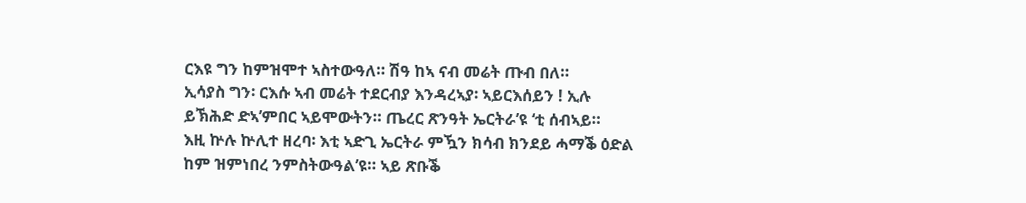ርእዩ ግን ከምዝሞተ ኣስተውዓለ። ሽዓ ከኣ ናብ መሬት ጡብ በለ።
ኢሳያስ ግን፡ ርእሱ ኣብ መሬት ተደርብያ እንዳረኣያ፡ ኣይርእሰይን ! ኢሉ ይኽሕድ ድኣ’ምበር ኣይሞውትን። ጤረር ጽንዓት ኤርትራ’ዩ ‘ቲ ሰብኣይ።
እዚ ኵሉ ኵሊተ ዘረባ፡ እቲ ኣድጊ ኤርትራ ምዃን ክሳብ ክንደይ ሓማቕ ዕድል ከም ዝምነበረ ንምስትውዓል’ዩ። ኣይ ጽቡቕ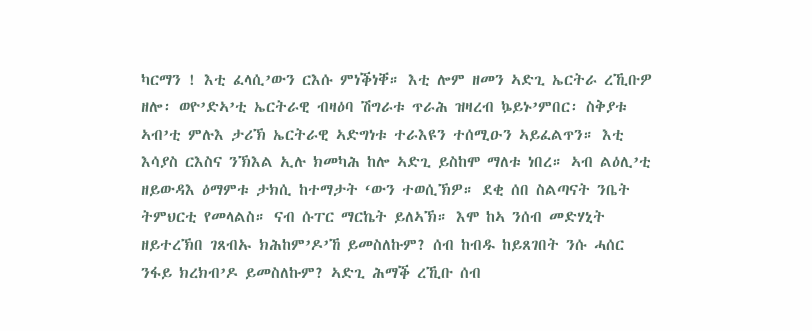ካርማን ! እቲ ፈላሲ’ውን ርእሱ ምነቕነቐ። እቲ ሎም ዘመን ኣድጊ ኤርትራ ረኺቡዎ ዘሎ፡ ወዮ’ድኣ’ቲ ኤርትራዊ ብዛዕባ ሽግራቱ ጥራሕ ዝዛረብ ኴይኑ’ምበር፡ ስቅያቱ ኣብ’ቲ ምሉእ ታሪኽ ኤርትራዊ ኣድግነቱ ተራእዩን ተሰሚዑን ኣይፈልጥን። እቲ እሳያስ ርእስና ንኽእል ኢሉ ክመካሕ ከሎ ኣድጊ ይስከሞ ማለቱ ነበረ። ኣብ ልዕሊ’ቲ ዘይውዳእ ዕማምቱ ታክሲ ከተማታት ‘ውን ተወሲኽዎ። ደቂ ሰበ ስልጣናት ንቤት ትምህርቲ የመላልስ። ናብ ሱፐር ማርኬት ይለኣኽ። እሞ ከኣ ንሰብ መድሃኒት ዘይተረኽበ ገጸብኡ ክሕከም’ዶ’ኸ ይመስለኩም? ሰብ ከብዱ ከይጸገበት ንሱ ሓሰር ንፋይ ክረክብ’ዶ ይመስለኩም? ኣድጊ ሕማቕ ረኺቡ ሰብ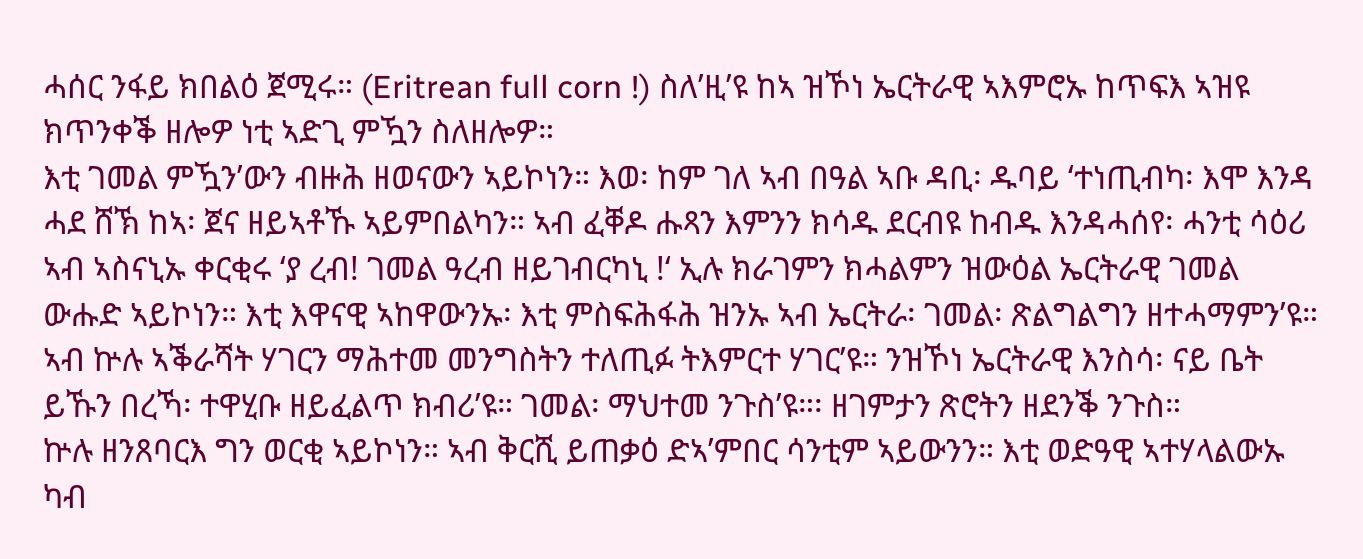ሓሰር ንፋይ ክበልዕ ጀሚሩ። (Eritrean full corn !) ስለ’ዚ’ዩ ከኣ ዝኾነ ኤርትራዊ ኣእምሮኡ ከጥፍእ ኣዝዩ ክጥንቀቕ ዘሎዎ ነቲ ኣድጊ ምዃን ስለዘሎዎ።
እቲ ገመል ምዃን’ውን ብዙሕ ዘወናውን ኣይኮነን። እወ፡ ከም ገለ ኣብ በዓል ኣቡ ዳቢ፡ ዱባይ ‘ተነጢብካ፡ እሞ እንዳ ሓደ ሸኽ ከኣ፡ ጀና ዘይኣቶኹ ኣይምበልካን። ኣብ ፈቐዶ ሑጻን እምንን ክሳዱ ደርብዩ ከብዱ እንዳሓሰየ፡ ሓንቲ ሳዕሪ ኣብ ኣስናኒኡ ቀርቂሩ ‘ያ ረብ! ገመል ዓረብ ዘይገብርካኒ !‘ ኢሉ ክራገምን ክሓልምን ዝውዕል ኤርትራዊ ገመል ውሑድ ኣይኮነን። እቲ እዋናዊ ኣከዋውንኡ፡ እቲ ምስፍሕፋሕ ዝንኡ ኣብ ኤርትራ፡ ገመል፡ ጽልግልግን ዘተሓማምን’ዩ። ኣብ ኵሉ ኣቕራሻት ሃገርን ማሕተመ መንግስትን ተለጢፉ ትእምርተ ሃገር’ዩ። ንዝኾነ ኤርትራዊ እንስሳ፡ ናይ ቤት ይኹን በረኻ፡ ተዋሂቡ ዘይፈልጥ ክብሪ’ዩ። ገመል፡ ማህተመ ንጉስ’ዩ።፡ ዘገምታን ጽሮትን ዘደንቕ ንጉስ።
ኵሉ ዘንጸባርእ ግን ወርቂ ኣይኮነን። ኣብ ቅርሺ ይጠቃዕ ድኣ’ምበር ሳንቲም ኣይውንን። እቲ ወድዓዊ ኣተሃላልውኡ ካብ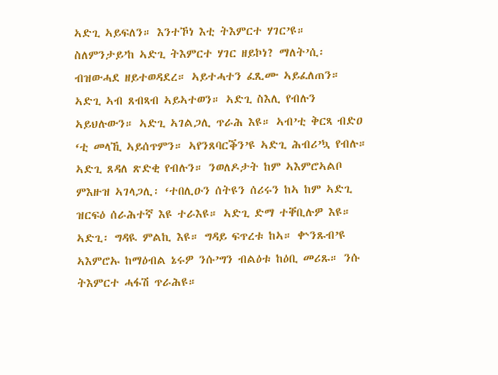ኣድጊ ኣይፍለን። እንተኾነ እቲ ትእምርተ ሃገር’ዩ።
ስለምንታይ’ከ ኣድጊ ትእምርተ ሃገር ዘይኮነ? ማለት’ሲ፡ ብዝውሓደ ዘይተወዳደረ። ኣይተሓተን ፈጺሙ ኣይፈለጠን። ኣድጊ ኣብ ጸብጻብ ኣይኣተወን። ኣድጊ ስእሊ የብሉን ኣይህሉውን። ኣድጊ ኣገልጋሊ ጥራሕ እዩ። ኣብ’ቲ ቅርጻ ብድዐ ‘ቲ መላኺ ኣይሰጥምን። ኣየንጸባርቕን’ዩ ኣድጊ ሕብሪ’ኳ የብሉ። ኣድጊ ጸዳለ ጽድቂ የብሉን። ንወለዶታት ከም ኣእምሮኣልቦ ምእዙዝ ኣገላጋሊ፡ ‘ተበሊዑን ሰትዩን ሰሪሩን ከኣ ከም ኣድጊ ዝርፍዕ ሰራሕተኛ እዩ ተራእዩ። ኣድጊ ድማ ተቐቢሉዎ እዩ። ኣድጊ፡ ግዳዪ ምልኪ እዩ። ግዳይ ፍጥረቱ ከኣ። ቍንጹብ’ዩ ኣእምሮኡ ከማዕብል ኔሩዎ ንሱ’ግን ብልዕቱ ከዕቢ መሪጹ። ንሱ ትእምርተ ሓፋሽ ጥራሕዩ።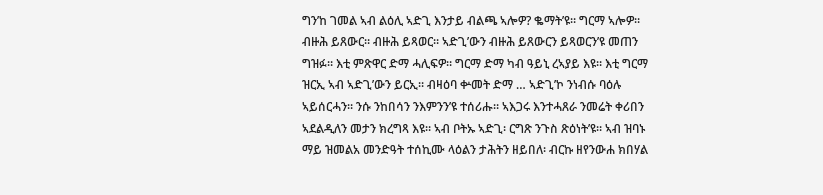ግን’ከ ገመል ኣብ ልዕሊ ኣድጊ እንታይ ብልጫ ኣሎዎ? ቈማት’ዩ። ግርማ ኣሎዎ። ብዙሕ ይጸውር። ብዙሕ ይጻወር። ኣድጊ’ውን ብዙሕ ይጸውርን ይጻወርን’ዩ መጠን ግዝፉ። እቲ ምጽዋር ድማ ሓሊፍዎ። ግርማ ድማ ካብ ዓይኒ ረኣያይ እዩ። እቲ ግርማ ዝርኢ ኣብ ኣድጊ’ውን ይርኢ። ብዛዕባ ቍመት ድማ … ኣድጊ’ኮ ንነብሱ ባዕሉ ኣይሰርሓን። ንሱ ንከበሳን ንእምንን’ዩ ተሰሪሑ። ኣእጋሩ እንተሓጸራ ንመሬት ቀሪበን ኣደልዲለን መታን ክረግጻ እዩ። ኣብ ቦትኡ ኣድጊ፡ ርግጽ ንጉስ ጽዕነት’ዩ። ኣብ ዝባኑ ማይ ዝመልአ መንድዓት ተሰኪሙ ላዕልን ታሕትን ዘይበለ፡ ብርኩ ዘየንውሐ ክበሃል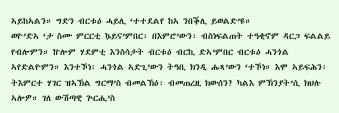ኣይከኣልን። ግድን ብርቱዕ ሓይሊ ‘ተተደልየ ከኣ ንበቕሊ ይወልድ’ዩ።
ወዮ’ድኣ ‘ታ ስሙ ምርርቲ ኴይና’ምበር፡ በእምሮ’ውን፡ ብስነፍልጠት ተዓቂኖም ዳርጋ ፍልልይ የብሎምን። ኵሎም ሃደምቲ እንስሳታት ብርቱዕ ብርኪ ድኣ’ምበር ብርቱዕ ሓንጎል ኣየድልዮምን። እንተኾነ፡ ሓንጎል ኣድጊ’ውን ትዓቢ ክንዲ ሑጻ’ውን ‘ተኾነ። እሞ ኣይፍሕን፡ ትእምርተ ሃገር ዝኣኽል ግርማ’ስ ብመልኽዕ፡ ብመጠረዚ ክውሰን? ካልእ ምኽንያት’ሲ ክህሉ ኣሎዎ። ገለ ውሽጣዊ ጕርሒ’ስ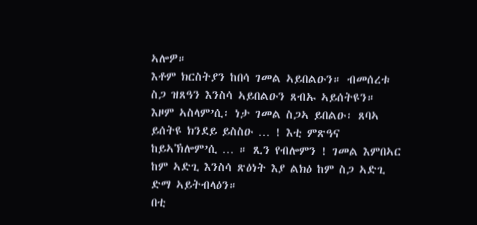ኣሎዎ።
እቶም ክርስትያን ከበሳ ገመል ኣይበልዑን። ብመሰረቱ ስጋ ዝጸዓን እንስሳ ኣይበልዑን ጸብኡ ኣይሰትዩን። እዞም ኣስላም’ሲ፡ ነታ ገመል ስጋኣ ይበልዑ፡ ጸባኣ ይሰትዩ ክንደይ ይስስዑ … ! እቲ ምጽዓና ከይኣኽሎም’ሲ … ። ጺን የብሎምን ! ገመል እምበኣር ከም ኣድጊ እንስሳ ጽዕነት እያ ልክዕ ከም ስጋ ኣድጊ ድማ ኣይትብላዕን።
በቲ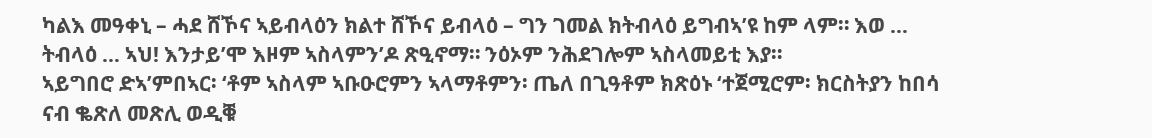ካልእ መዓቀኒ – ሓደ ሸኾና ኣይብላዕን ክልተ ሸኾና ይብላዕ – ግን ገመል ክትብላዕ ይግብኣ’ዩ ከም ላም። እወ … ትብላዕ … ኣህ! እንታይ’ሞ እዞም ኣስላምን’ዶ ጽዒኖማ። ንዕኦም ንሕደገሎም ኣስላመይቲ እያ።
ኣይግበሮ ድኣ’ምበኣር፡ ‘ቶም ኣስላም ኣቡዑሮምን ኣላማቶምን፡ ጤለ በጊዓቶም ክጽዕኑ ‘ተጀሚሮም፡ ክርስትያን ከበሳ ናብ ቈጽለ መጽሊ ወዲቑ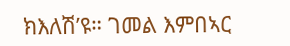ክእለሽ’ዩ። ገመል እምበኣር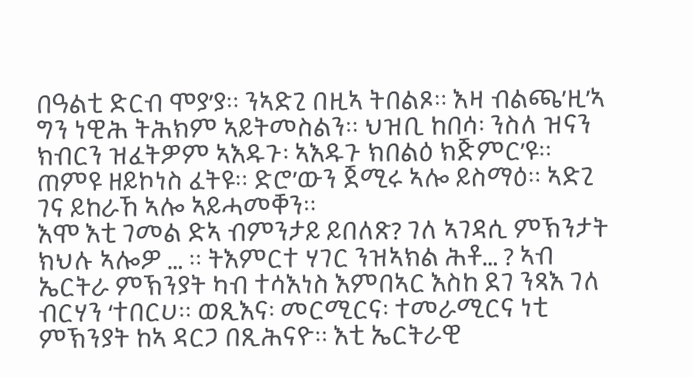በዓልቲ ድርብ ሞያ’ያ። ንኣድጊ በዚኣ ትበልጾ። እዛ ብልጫ’ዚ’ኣ ግን ነዊሕ ትሕክም ኣይትመስልን። ህዝቢ ከበሳ፡ ንስለ ዝናን ክብርን ዝፈትዎም ኣእዱጉ፡ ኣእዱጉ ክበልዕ ክጅምር’ዩ። ጠምዩ ዘይኮነስ ፈትዩ። ድሮ’ውን ጀሚሩ ኣሎ ይስማዕ። ኣድጊ ገና ይከራኸ ኣሎ ኣይሓመቐን።
እሞ እቲ ገመል ድኣ ብምንታይ ይበለጽ? ገለ ኣገዳሲ ምኽንታት ክህሉ ኣሎዎ … ። ትእምርተ ሃገር ንዝኣክል ሕቶ… ? ኣብ ኤርትራ ምኽንያት ካብ ተሳእነስ እምበኣር እስከ ደገ ንጻእ ገለ ብርሃን ‘ተበርሀ። ወጺእና፡ መርሚርና፡ ተመራሚርና ነቲ ምኽንያት ከኣ ዳርጋ በጺሕናዮ። እቲ ኤርትራዊ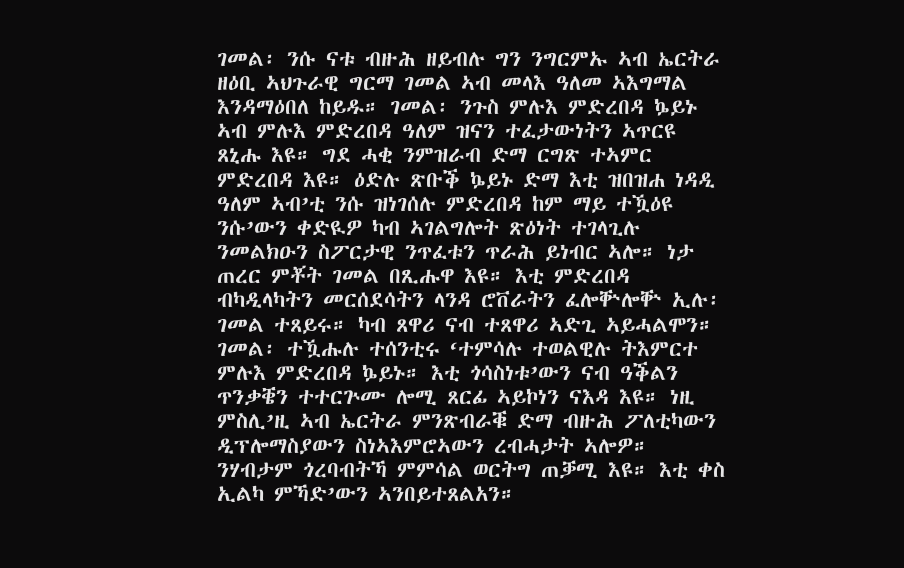ገመል፡ ንሱ ናቱ ብዙሕ ዘይብሉ ግን ንግርምኡ ኣብ ኤርትራ ዘዕቢ ኣህጉራዊ ግርማ ገመል ኣብ መላእ ዓለመ ኣእግማል እንዳማዕበለ ከይዱ። ገመል፡ ንጉስ ምሉእ ምድረበዳ ኴይኑ ኣብ ምሉእ ምድረበዳ ዓለም ዝናን ተፈታውነትን ኣጥርዩ ጸኒሑ እዩ። ግደ ሓቂ ንምዝራብ ድማ ርግጽ ተኣምር ምድረበዳ እዩ። ዕድሉ ጽቡቕ ኴይኑ ድማ እቲ ዝበዝሐ ነዳዲ ዓለም ኣብ’ቲ ንሱ ዝነገሰሉ ምድረበዳ ከም ማይ ተዃዕዩ ንሱ’ውን ቀድዪዎ ካብ ኣገልግሎት ጽዕነት ተገላጊሉ ንመልክዑን ስፖርታዊ ንጥፈቱን ጥራሕ ይነብር ኣሎ። ነታ ጠረር ምቾት ገመል በጺሑዋ እዩ። እቲ ምድረበዳ ብካዲላካትን መርሰደሳትን ላንዳ ሮቨራትን ፈሎቝሎቝ ኢሉ፡ ገመል ተጸይሩ። ካብ ጸዋሪ ናብ ተጸዋሪ ኣድጊ ኣይሓልሞን። ገመል፡ ተዃሑሉ ተሰንቲሩ ‘ተምሳሉ ተወልዊሉ ትእምርተ ምሉእ ምድረበዳ ኴይኑ። እቲ ጎሳስነቱ’ውን ናብ ዓቕልን ጥንቃቔን ተተርጕሙ ሎሚ ጸርፊ ኣይኮነን ናእዳ እዩ። ነዚ ምስሊ’ዚ ኣብ ኤርትራ ምንጽብራቑ ድማ ብዙሕ ፖለቲካውን ዲፕሎማስያውን ስነኣእምሮኣውን ረብሓታት ኣሎዎ። ንሃብታም ጎረባብትኻ ምምሳል ወርትግ ጠቓሚ እዩ። እቲ ቀስ ኢልካ ምኻድ’ውን ኣንበይተጸልአን።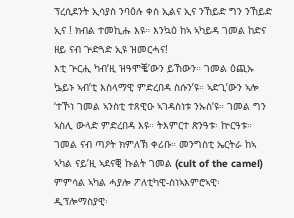ፕረሲደንት ኢሳያስ ንባዕሉ ቀስ ኢልና ኢና ንኸይድ ግን ንኸይድ ኢና ! ክብል ተመኪሑ እዩ። እንኳዕ ከኣ ኣካይዳ ገመል ከድና ዘይ ናብ ጕድጓድ ኢዩ ዝመርሓና!
እቲ ጕርሒ ካብ’ዚ ዝዓሞቘ’ውን ይኸውን። ገመል ዕጪኡ ኴይኑ ኣብ’ቲ እስላማዊ ምድረበዳ ስሱን’ዩ። ኣድጊ’ውን ኣሎ ‘ተኾነ ገመል ኣንስቲ ተጸዊዑ ኣገዳስነቱ ንኡስ’ዩ። ገመል ግን ኣስሊ ውላድ ምድረበዳ እዩ። ትእምርተ ጽንዓቱ፡ ኵርዓቱ። ገመል ናብ ጣዖት ክምለኽ ቀሪቡ። መንግስቲ ኤርትራ ከኣ ኣካል ናይ’ዚ ኣደናቒ ኩልት ገመል (cult of the camel) ምምሳል ኣካል ሓያሎ ፖለቲካዊ-ስነኣእምሮኣዊ፡ ዲፕሎማስያዊ፡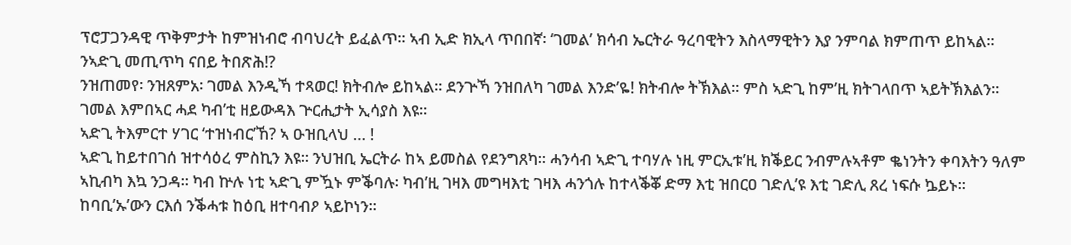ፕሮፓጋንዳዊ ጥቅምታት ከምዝነብሮ ብባህረት ይፈልጥ። ኣብ ኢድ ክኢላ ጥበበኛ፡ ‘ገመል’ ክሳብ ኤርትራ ዓረባዊትን እስላማዊትን እያ ንምባል ክምጠጥ ይከኣል። ንኣድጊ መጢጥካ ናበይ ትበጽሕ!?
ንዝጠመየ፡ ንዝጸምአ፡ ገመል እንዲኻ ተጻወር! ክትብሎ ይከኣል። ደንጕኻ ንዝበለካ ገመል እንድ’ዬ! ክትብሎ ትኽእል። ምስ ኣድጊ ከም’ዚ ክትገላበጥ ኣይትኽእልን። ገመል እምበኣር ሓደ ካብ’ቲ ዘይውዳእ ጕርሒታት ኢሳያስ እዩ።
ኣድጊ ትእምርተ ሃገር ‘ተዝነብር’ኸ? ኣ ዑዝቢላህ … !
ኣድጊ ከይተበገሰ ዝተሳዕረ ምስኪን እዩ። ንህዝቢ ኤርትራ ከኣ ይመስል የደንግጸካ። ሓንሳብ ኣድጊ ተባሃሉ ነዚ ምርኢቱ’ዚ ክቕይር ንብምሉኣቶም ቈነንትን ቀባእትን ዓለም ኣኪብካ እኳ ንጋዳ። ካብ ኵሉ ነቲ ኣድጊ ምዃኑ ምቕባሉ፡ ካብ’ዚ ገዛእ መግዛእቲ ገዛእ ሓንጎሉ ከተላቕቖ ድማ እቲ ዝበርዐ ገድሊ’ዩ እቲ ገድሊ ጸረ ነፍሱ ኴይኑ። ከባቢ’ኡ’ውን ርእሰ ንቕሓቱ ከዕቢ ዘተባብዖ ኣይኮነን።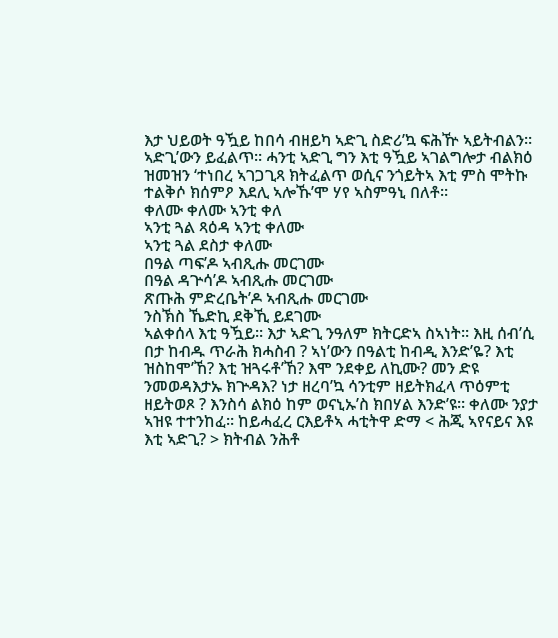እታ ህይወት ዓዃይ ከበሳ ብዘይካ ኣድጊ ስድሪ’ኳ ፍሕዅ ኣይትብልን። ኣድጊ’ውን ይፈልጥ። ሓንቲ ኣድጊ ግን እቲ ዓዃይ ኣገልግሎታ ብልክዕ ዝመዝን ‘ተነበረ ኣገጋጊጻ ክትፈልጥ ወሲና ንጎይትኣ እቲ ምስ ሞትኩ ተልቅሶ ክሰምዖ እደሊ ኣሎኹ’ሞ ሃየ ኣስምዓኒ በለቶ።
ቀለሙ ቀለሙ ኣንቲ ቀለ
ኣንቲ ጓል ጻዕዳ ኣንቲ ቀለሙ
ኣንቲ ጓል ደስታ ቀለሙ
በዓል ጣፍ’ዶ ኣብጺሑ መርገሙ
በዓል ዳጕሳ’ዶ ኣብጺሑ መርገሙ
ጽጡሕ ምድረቤት’ዶ ኣብጺሑ መርገሙ
ንስኽስ ኼድኪ ደቅኺ ይደገሙ
ኣልቀሰላ እቲ ዓዃይ። እታ ኣድጊ ንዓለም ክትርድኣ ስኣነት። እዚ ሰብ’ሲ በታ ከብዱ ጥራሕ ክሓስብ ? ኣነ’ውን በዓልቲ ከብዲ እንድ’ዬ? እቲ ዝስከሞ’ኸ? እቲ ዝጓሩቶ’ኸ? እሞ ንደቀይ ለኪሙ? መን ድዩ ንመወዳእታኡ ክጕዳእ? ነታ ዘረባ’ኳ ሳንቲም ዘይትክፈላ ጥዕምቲ ዘይትወጾ ? እንስሳ ልክዕ ከም ወናኒኡ’ስ ክበሃል እንድ’ዩ። ቀለሙ ንያታ ኣዝዩ ተተንከፈ። ከይሓፈረ ርእይቶኣ ሓቲትዋ ድማ < ሕጂ ኣየናይና እዩ እቲ ኣድጊ? > ክትብል ንሕቶ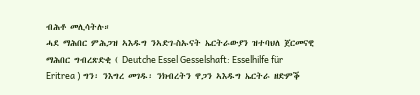ብሕቶ መሊሳትሉ።
ሓደ ማሕበር ምሕጋዝ ኣእዱግ ንኣድገ-ስኡናት ኤርትራውያን ዝተባህለ ጀርመናዊ ማሕበር ግብረጽድቂ ( Deutche Essel Gesselshaft: Esselhilfe für Eritrea ) ግን፡ ንእግረ መገዱ፡ ንክብረትን ዋጋን ኣእዱግ ኤርትራ ዘድምቕ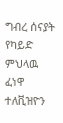ግብረ ሰናያት የካይድ ምህላዉ ፈነዋ ተለቪዝዮን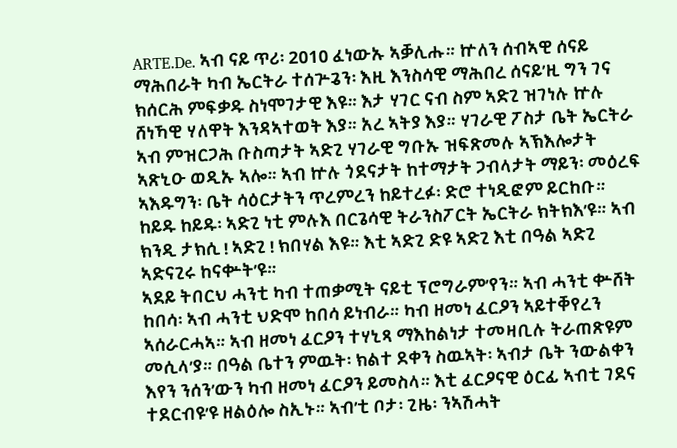ARTE.De. ኣብ ናይ ጥሪ፡ 2010 ፈነውኡ ኣቓሊሑ። ኵለን ሰብኣዊ ሰናይ ማሕበራት ካብ ኤርትራ ተሰጕጔን፡ እዚ እንስሳዊ ማሕበረ ሰናይ’ዚ ግን ገና ክሰርሕ ምፍቃዱ ስነሞገታዊ እዩ። እታ ሃገር ናብ ስም ኣድጊ ዝገነሉ ኵሉ ሸነኻዊ ሃለዋት እንዳኣተወት እያ። አረ ኣትያ እያ። ሃገራዊ ፖስታ ቤት ኤርትራ ኣብ ምዝርጋሕ ቡስጣታት ኣድጊ ሃገራዊ ግቡኡ ዝፍጽመሉ ኣኽእሎታት ኣጽኒዑ ወዲኡ ኣሎ። ኣብ ኵሉ ጎደናታት ከተማታት ጋብላታት ማይን፡ መዕረፍ ኣእዱግን፡ ቤት ሳዕርታትን ጥረምረን ከይተረፉ፡ ድሮ ተነዲፎም ይርከቡ። ከይዱ ከይዱ፡ ኣድጊ ነቲ ምሉእ በርጌሳዊ ትራንስፖርት ኤርትራ ክትክእ’ዩ። ኣብ ክንዲ ታክሲ ! ኣድጊ ! ክበሃል እዩ። እቲ ኣድጊ ድዩ ኣድጊ እቲ በዓል ኣድጊ ኣድናጊሩ ከናቍት’ዩ።
ኣደይ ትበርህ ሓንቲ ካብ ተጠቃሚት ናይቲ ፕሮግራም’የን። ኣብ ሓንቲ ቍሸት ከበሳ፡ ኣብ ሓንቲ ህድሞ ከበሳ ይነብራ። ካብ ዘመነ ፈርዖን ኣይተቐየረን ኣሰራርሓኣ። ኣብ ዘመነ ፈርዖን ተሃኒጻ ማእከልነታ ተመዛቢሉ ትራጠጽዩም መሲላ’ያ። በዓል ቤተን ምዉት፡ ክልተ ደቀን ስዉኣት፡ ኣብታ ቤት ንውልቀን እየን ንሰን’ውን ካብ ዘመነ ፈርዖን ይመስላ። እቲ ፈርዖናዊ ዕርፊ ኣብቲ ገደና ተደርብዩ’ዩ ዘልዕሎ ስኢኑ። ኣብ’ቲ ቦታ፡ ጊዜ፡ ንኣሽሓት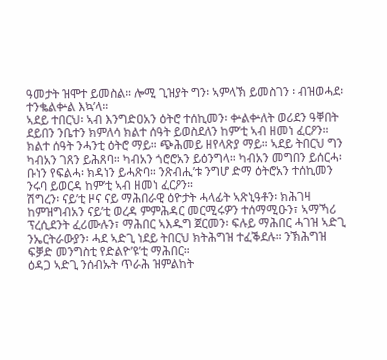ዓመታት ዝሞተ ይመስል። ሎሚ ጊዝያት ግን፡ ኣምላኽ ይመስገን ፡ ብዝወሓደ፡ ተንቈልቍል እኳ’ላ።
ኣደይ ተበርህ፡ ኣብ እንግድዐአን ዕትሮ ተሰኪመን፡ ቍልቍለት ወሪደን ዓቐበት ደይበን ንቤተን ክምለሳ ክልተ ሰዓት ይወስደለን ከም’ቲ ኣብ ዘመነ ፈርዖን። ክልተ ሰዓት ንሓንቲ ዕትሮ ማይ። ጭሕመይ ዘየላጽያ ማይ። ኣደይ ትበርህ ግን ካብአን ገጸን ይሕጸባ። ካብአን ጎሮሮአን ይዕንግላ። ካብአን መግበን ይሰርሓ፡ ቡነን የፍልሓ፡ ክዳነን ይሓጽባ። ንጽብሒ’ቱ ንግሆ ድማ ዕትሮአን ተሰኪመን ንሩባ ይወርዳ ከም’ቲ ኣብ ዘመነ ፈርዖን።
ሽግረን፡ ናይ’ቲ ዞና ናይ ማሕበራዊ ዕዮታት ሓላፊት ኣጽኒዓቶን፡ ክሕገዛ ከምዝግብአን ናይ’ቲ ወረዳ ምምሕዳር መርሚሩዎን ተሰማሚዑን፣ ኣማኻሪ ፕረሲደንት ፈሪሙሉን፣ ማሕበር ኣእዱግ ጀርመን፡ ፍሉይ ማሕበር ሓገዝ ኣድጊ ንኤርትራውያን፡ ሓደ ኣድጊ ነደይ ትበርህ ክትሕግዝ ተፈቕደሉ። ንኽሕግዝ ፍቓድ መንግስቲ የድልዮ’ዩ’ቲ ማሕበር።
ዕዳጋ ኣድጊ ንሰብኡት ጥራሕ ዝምልከት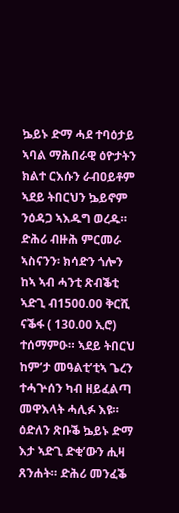ኴይኑ ድማ ሓደ ተባዕታይ ኣባል ማሕበራዊ ዕዮታትን ክልተ ርእሱን ራብዐይቶም ኣደይ ትበርህን ኴይኖም ንዕዳጋ ኣእዱግ ወረዱ። ድሕሪ ብዙሕ ምርመራ ኣስናንን፡ ክሳድን ጎሎን ከኣ ኣብ ሓንቲ ጽብቕቲ ኣድጊ ብ1500.00 ቅርሺ ናቕፋ ( 130.00 ኢሮ) ተሰማምዑ። ኣደይ ትበርህ ከም’ታ መዓልቲ’ቲኣ ጌረን ተሓጕሰን ካብ ዘይፈልጣ መዋእላት ሓሊፉ እዩ። ዕድለን ጽቡቕ ኴይኑ ድማ እታ ኣድጊ ድቂ’ውን ሒዛ ጸንሐት። ድሕሪ መንፈቕ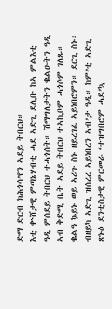ድማ ድርብ ክሕጎሳ’የን ኣደይ ትበርህ።
እቲ ቍሸታዊ ምጣኔሃብቲ ሓደ ኣድጊ ደሊቡ ከኣ ምልእቲ ዓዲ ምሰደይ ትበርህ ተሓጎሰት። ሽማግለታትን ቈልዑትን ዓዲ ኣብ ቅድሚ ቤት ኣደይ ትበርህ ተኣኪቦም ሓጎሶም ገለጹ። ቈልዓ ኴይኑ ወይ ኣሪጉ ስኑ ዘይረገፈ ኣይነበሮምን። ደርጊ ስኑ፡ ብዘይካ ኣድጊ ዝሰረረ ኣይነበረን ኣብ’ታ ዓዲ። ከም’ቲ ኣድጊ ጽኑዕ ደንቲስታዊ ምርመራ ‘ተዝግበሮም ሓደ’ኳ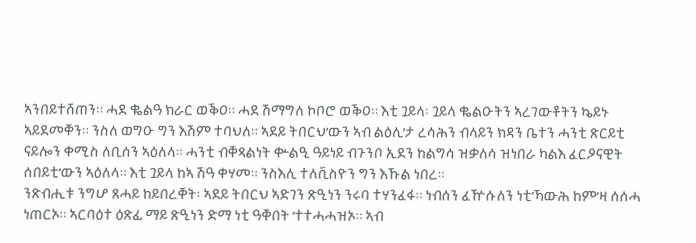ኣንበይተሸጠን። ሓደ ቈልዓ ክራር ወቕዐ። ሓደ ሽማግለ ኮቦሮ ወቕዐ። እቲ ጓይላ፡ ጓይላ ቈልዑትን ኣረገውቶትን ኴይኑ ኣይደመቐን። ንስለ ወግዑ ግን እሽም ተባህለ። ኣደይ ትበርህ’ውን ኣብ ልዕሊ’ታ ረሳሕን ብላይን ክዳን ቤተን ሓንቲ ጽርይቲ ናይሎን ቀሚስ ለቢሰን ኣዕለላ። ሓንቲ ብቐጻልነት ቍልዒ ዓይነይ ብጉንቦ ኢደን ከልግሳ ዝቃለሳ ዝነበራ ካልእ ፈርዖናዊት ሰበይቲ’ውን ኣዕለላ። እቲ ጓይላ ከኣ ሽዓ ቀሃመ። ንስእሊ ተለቪስዮን ግን እኹል ነበረ።
ንጽብሒቱ ንግሆ ጸሓይ ከይበረቐት፡ ኣደይ ትበርህ ኣድገን ጽዒነን ንሩባ ተሃንፈፋ። ነብሰን ፈዅሱለን ነቲ’ኻውሕ ከም’ዛ ሰሰሓ ነጠርኦ። ኣርባዕተ ዕጽፊ ማይ ጽዒነን ድማ ነቲ ዓቐበት ‘ተተሓሓዝኦ። ኣብ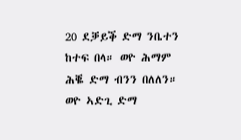20 ደቓይቕ ድማ ንቤተን ከተፍ በላ። ወዮ ሕማም ሕቘ ድማ ብንን በለለን። ወዮ ኣድጊ ድማ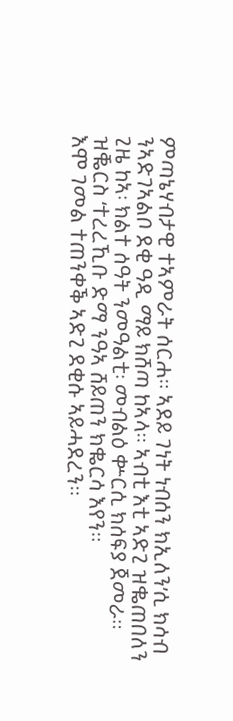ምጣኔሃብታዊ ተኣምራት ሰርሐ። ኣደይ ገነት ነብሰን ክኢለን’ሲ ክሳብ ንኣድገኣልቦ ደቂ ዓዲ ማይ ክሸጣ ከኣላ። ኣብቲ እቲ ኣድጊ ዝቈጠበለን ጊዜ ከኣ፡ ክልተ ሰዓት ንመዓልቲ፡ መብልዕ ቍርሲ ክሰፍያ ጀመራ። ዝቘርስ ‘ተረረኺቡ ድማ ንዓኣ ሸይጠን ክቈርሳ እየን።
እሞ ገመል ተጠንቀቕ ኣድጊ ደቂሱ ኣይሓደረን።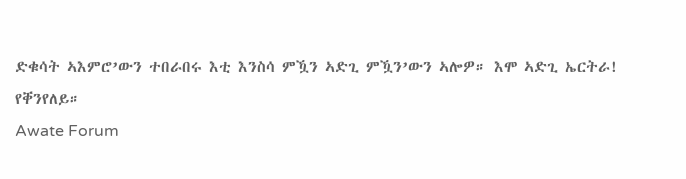ድቁሳት ኣእምሮ’ውን ተበራበሩ እቲ እንስሳ ምዃን ኣድጊ ምዃን’ውን ኣሎዎ። እሞ ኣድጊ ኤርትራ!
የቐንየለይ።
Awate Forum